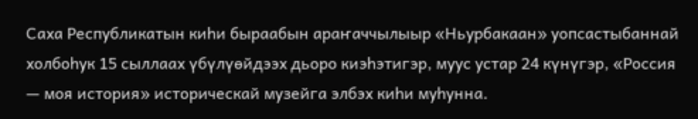Саха Республикатын киһи быраабын араҥаччылыыр «Ньурбакаан» уопсастыбаннай холбоһук 15 сыллаах үбүлүөйдээх дьоро киэһэтигэр, муус устар 24 күнүгэр, «Россия — моя история» историческай музейга элбэх киһи муһунна.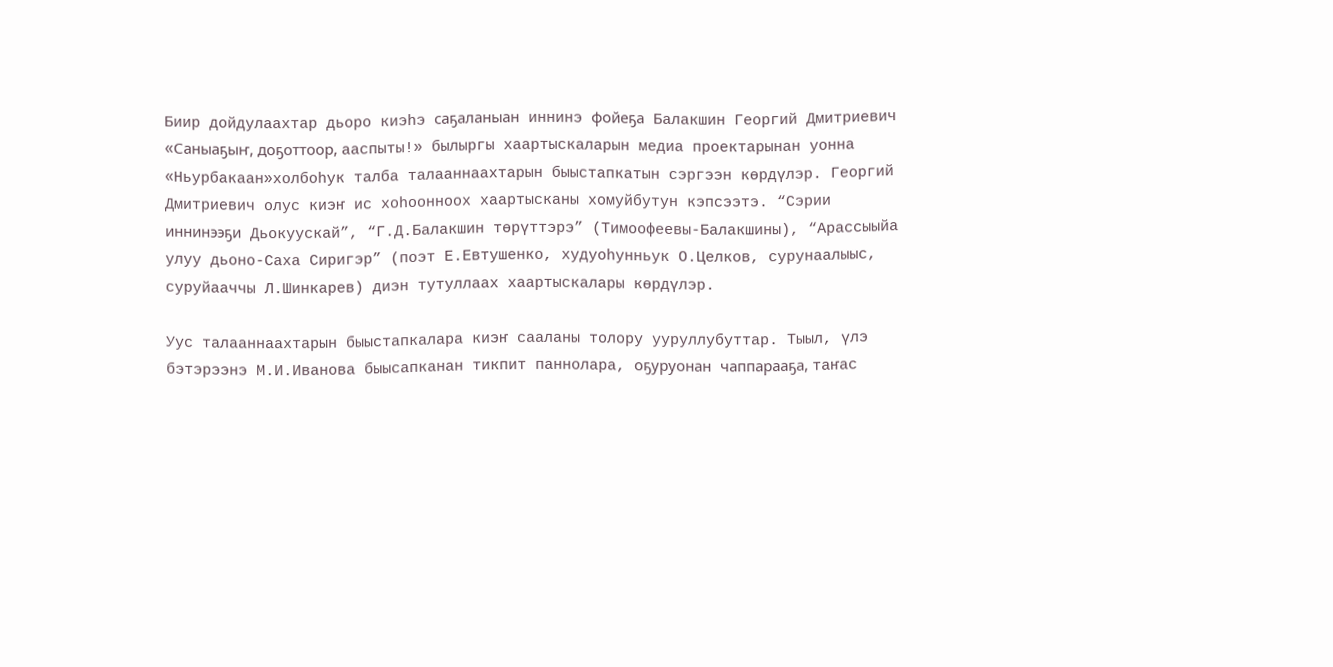Биир дойдулаахтар дьоро киэһэ саҕаланыан иннинэ фойеҕа Балакшин Георгий Дмитриевич  «Саныаҕыҥ, доҕоттоор, ааспыты!» былыргы хаартыскаларын медиа проектарынан уонна «Ньурбакаан»холбоһук талба талааннаахтарын быыстапкатын сэргээн көрдүлэр. Георгий Дмитриевич олус киэҥ ис хоһоонноох хаартысканы хомуйбутун кэпсээтэ. “Сэрии иннинээҕи Дьокуускай”, “Г.Д.Балакшин төрүттэрэ” (Тимоофеевы-Балакшины), “Арассыыйа улуу дьоно-Саха Сиригэр” (поэт Е.Евтушенко, худуоһунньук О.Целков, сурунаалыыс, суруйааччы Л.Шинкарев) диэн тутуллаах хаартыскалары көрдүлэр.

Уус талааннаахтарын быыстапкалара киэҥ сааланы толору ууруллубуттар. Тыыл, үлэ бэтэрээнэ М.И.Иванова быысапканан тикпит паннолара, оҕуруонан чаппарааҕа, таҥас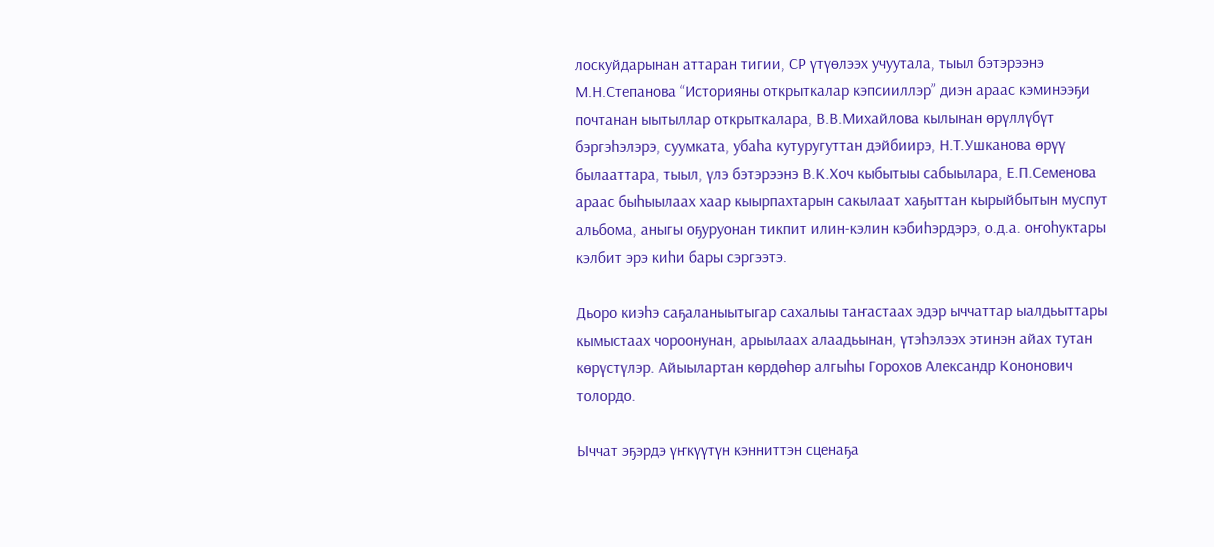лоскуйдарынан аттаран тигии, СР үтүөлээх учуутала, тыыл бэтэрээнэ М.Н.Степанова “Историяны открыткалар кэпсииллэр” диэн араас кэминээҕи почтанан ыытыллар открыткалара, В.В.Михайлова кылынан өрүллүбүт бэргэһэлэрэ, суумката, убаһа кутуругуттан дэйбиирэ, Н.Т.Ушканова өрүү былааттара, тыыл, үлэ бэтэрээнэ В.К.Хоч кыбытыы сабыылара, Е.П.Семенова араас быһыылаах хаар кыырпахтарын сакылаат хаҕыттан кырыйбытын муспут альбома, аныгы оҕуруонан тикпит илин-кэлин кэбиһэрдэрэ, о.д.а. оҥоһуктары кэлбит эрэ киһи бары сэргээтэ.

Дьоро киэһэ саҕаланыытыгар сахалыы таҥастаах эдэр ыччаттар ыалдьыттары кымыстаах чороонунан, арыылаах алаадьынан, үтэһэлээх этинэн айах тутан көрүстүлэр. Айыылартан көрдөһөр алгыһы Горохов Александр Кононович толордо.

Ыччат эҕэрдэ үҥкүүтүн кэнниттэн сценаҕа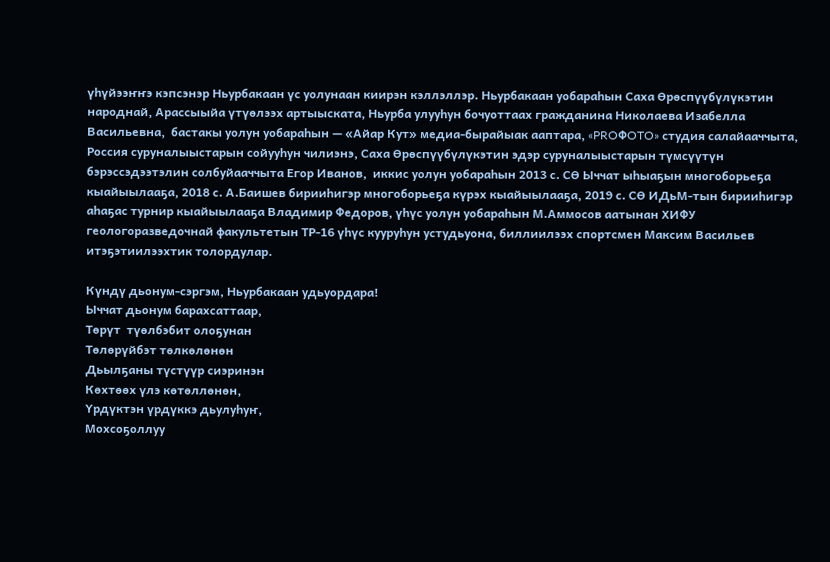үһүйээҥҥэ кэпсэнэр Ньурбакаан үс уолунаан киирэн кэллэллэр. Ньурбакаан уобараһын Саха Өрөспүүбүлүкэтин народнай, Арассыыйа үтүөлээх артыыската, Ньурба улууһун бочуоттаах гражданина Николаева Изабелла  Васильевна,  бастакы уолун уобараһын — «Айар Кут» медиа-бырайыак ааптара, «PROФOTO» студия салайааччыта, Россия суруналыыстарын сойууһун чилиэнэ, Саха Өрөспүүбүлүкэтин эдэр суруналыыстарын түмсүүтүн бэрэссэдээтэлин солбуйааччыта Егор Иванов,  иккис уолун уобараһын 2013 с. СӨ Ыччат ыһыаҕын многоборьеҕа  кыайыылааҕа, 2018 с. А.Баишев бирииһигэр многоборьеҕа күрэх кыайыылааҕа, 2019 с. СӨ ИДьМ-тын бирииһигэр аһаҕас турнир кыайыылааҕа Владимир Федоров, үһүс уолун уобараһын М.Аммосов аатынан ХИФУ геологоразведочнай факультетын ТР-16 үһүс кууруһун устудьуона, биллиилээх спортсмен Максим Васильев итэҕэтиилээхтик толордулар.

Күндү дьонум-сэргэм, Ньурбакаан удьуордара!
Ыччат дьонум барахсаттаар,
Төрүт  түөлбэбит олоҕунан
Төлөрүйбэт төлкөлөнөн
Дьылҕаны түстүүр сиэринэн
Көхтөөх үлэ көтөллөнөн,
Үрдүктэн үрдүккэ дьулуһуҥ,
Мохсоҕоллуу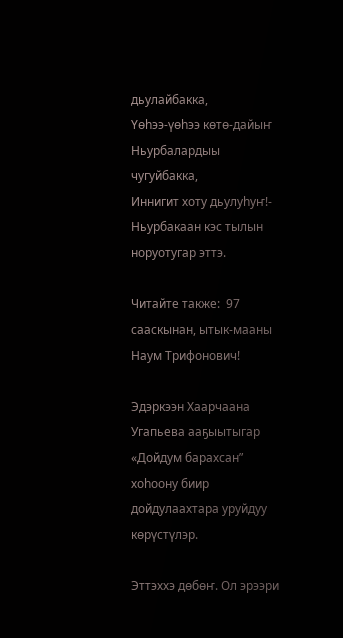дьулайбакка,
Үөһээ-үөһээ көтө-дайыҥ
Ньурбалардыы чугуйбакка,
Иннигит хоту дьулуһуҥ!- Ньурбакаан кэс тылын норуотугар эттэ.

Читайте также:  97 сааскынан, ытык-мааны Наум Трифонович!

Эдэркээн Хаарчаана Угапьева ааҕыытыгар «Дойдум барахсан” хоһоону биир дойдулаахтара уруйдуу көрүстүлэр.

Эттэххэ дөбөҥ. Ол эрээри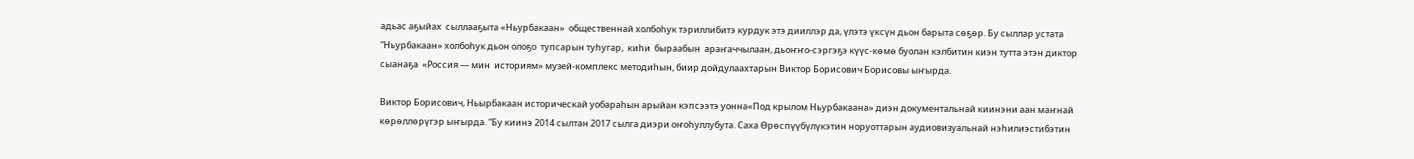адьас аҕыйах  сыллааҕыта «Ньурбакаан»  общественнай холбоһук тэриллибитэ курдук этэ дииллэр да, үлэтэ үксүн дьон барыта сөҕөр. Бу сыллар устата “Ньурбакаан» холбоһук дьон олоҕо  тупсарын туһугар,  киһи  быраабын  араҥаччылаан, дьоҥҥо-сэргэҕэ күүс-көмө буолан кэлбитин киэн тутта этэн диктор сыанаҕа  «Россия — мин  историям» музей-комплекс методиһын, биир дойдулаахтарын Виктор Борисович Борисовы ыҥырда.

Виктор Борисович, Ньырбакаан историческай уобараһын арыйан кэпсээтэ уонна«Под крылом Ньурбакаана» диэн документальнай киинэни аан маҥнай көрөллөрүгэр ыҥырда. “Бу киинэ 2014 сылтан 2017 сылга диэри оҥоһуллубута. Саха Өрөспүүбүлүкэтин норуоттарын аудиовизуальнай нэһилиэстибэтин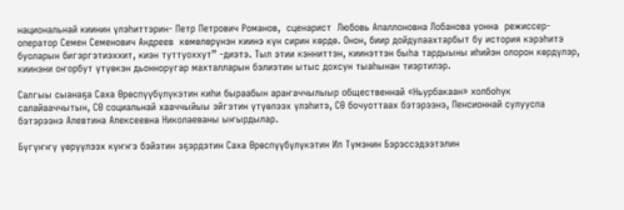национальнай киинин үлэһиттэрин- Петр Петрович Романов,  сценарист  Любовь Апаллоновна Лобанова уонна  режиссер-оператор Семен Семенович Андреев  көмөлөрүнэн киинэ күн сирин көрдө. Онон, биир дойдулаахтарбыт бу история кэрэһитэ буоларын бигэргэтиэххит, киэн туттуоххут” -диэтэ. Тыл этии кэнниттэн, киинэттэн быһа тардыыны иһийэн олорон көрдүлэр, киинэни оҥорбут үтүөкэн дьонноругар махталларын бэлиэтин ытыс дохсун тыаһынан тиэртилэр.

Салгыы сыанаҕа Саха Өрөспүүбүлүкэтин киһи быраабын араҥаччылыыр общественнай «Ньурбакаан» холбоһук салайааччытын, СӨ социальнай хааччыйыы эйгэтин үтүөлээх үлэһитэ, СӨ бочуоттаах бэтэрээнэ, Пенсионнай сулууспа бэтэрээнэ Алевтина Алексеевна Николаеваны ыҥырдылар.

Бүгүҥҥү үөрүүлээх күҥҥэ бэйэтин эҕэрдэтин Саха Өрөспүүбүлүкэтин Ил Түмэнин Бэрэссэдээтэлин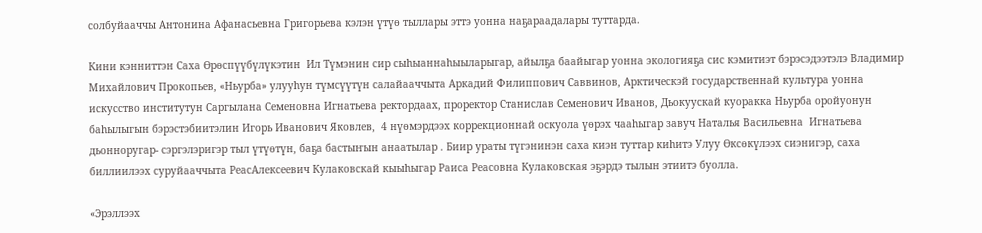солбуйааччы Антонина Афанасьевна Григорьева кэлэн үтүө тыллары эттэ уонна наҕараадалары туттарда.

Кини кэнниттэн Саха Өрөспүүбүлүкэтин  Ил Түмэнин сир сыһыаннаһыыларыгар, айылҕа баайыгар уонна экологияҕа сис кэмитиэт бэрэсэдээтэлэ Владимир Михайлович Прокопьев, «Ньурба» улууһун түмсүүтүн салайааччыта Аркадий Филиппович Саввинов, Арктическэй государственнай культура уонна искусство институтун Саргылана Семеновна Игнатьева ректордаах, проректор Станислав Семенович Иванов, Дьокуускай куоракка Ньурба оройуонун баһылыгын бэрэстэбиитэлин Игорь Иванович Яковлев,  4 нүөмэрдээх коррекционнай оскуола үөрэх чааһыгар завуч Наталья Васильевна  Игнатьева дьонноругар- сэргэлэригэр тыл үтүөтүн, баҕа бастыҥын анаатылар . Биир ураты түгэнинэн саха киэн туттар киһитэ Улуу Өксөкүлээх сиэнигэр, саха биллиилээх суруйааччыта РеасАлексеевич Кулаковскай кыыһыгар Раиса Реасовна Кулаковская эҕэрдэ тылын этиитэ буолла.

«Эрэллээх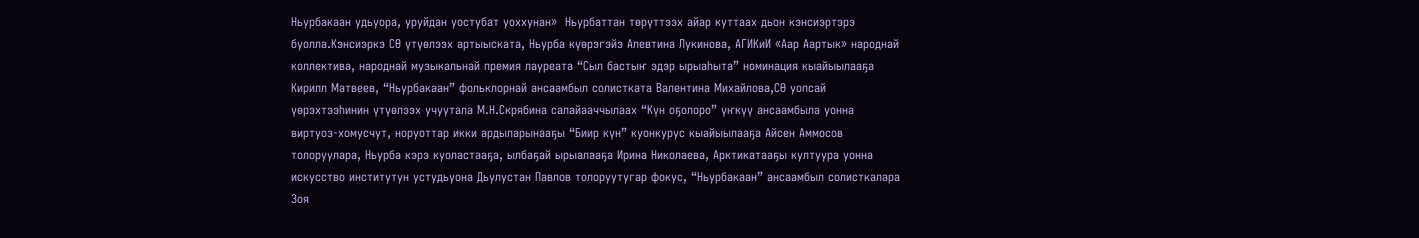Ньурбакаан удьуора, уруйдан уостубат уоххунан»  Ньурбаттан төрүттээх айар куттаах дьон кэнсиэртэрэ буолла.Кэнсиэркэ СӨ үтүөлээх артыыската, Ньурба күөрэгэйэ Алевтина Лукинова, АГИКиИ «Аар Аартык» народнай коллектива, народнай музыкальнай премия лауреата “Сыл бастыҥ эдэр ырыаһыта” номинация кыайыылааҕа Кирилл Матвеев, “Ньурбакаан” фольклорнай ансаамбыл солистката Валентина Михайлова,СӨ уопсай үөрэхтээһинин үтүөлээх учуутала М.Н.Скрябина салайааччылаах “Күн оҕолоро” үҥкүү ансаамбыла уонна виртуоз-хомусчут, норуоттар икки ардыларынааҕы “Биир күн” куонкурус кыайыылааҕа Айсен Аммосов толоруулара, Ньурба кэрэ куоластааҕа, ылбаҕай ырыалааҕа Ирина Николаева, Арктикатааҕы култуура уонна искусство институтун устудьуона Дьулустан Павлов толоруутугар фокус, “Ньурбакаан” ансаамбыл солисткалара Зоя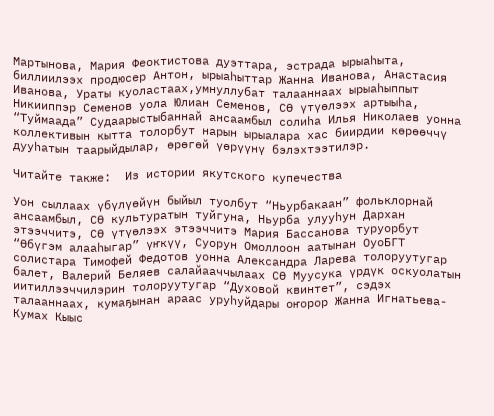Мартынова, Мария Феоктистова дуэттара, эстрада ырыаһыта, биллиилээх продюсер Антон, ырыаһыттар Жанна Иванова, Анастасия Иванова, Ураты куоластаах,умнуллубат талааннаах ырыаһыппыт Никииппэр Семенов уола Юлиан Семенов, СӨ үтүөлээх артыыһа, “Туймаада” Судаарыстыбаннай ансаамбыл солиһа Илья Николаев уонна коллективын кытта толорбут нарын ырыалара хас биирдии көрөөччү дууһатын таарыйдылар, өрөгөй үөрүүнү бэлэхтээтилэр.

Читайте также:  Из истории якутского купечества

Уон сыллаах үбүлүөйүн быйыл туолбут “Ньурбакаан” фольклорнай ансаамбыл, СӨ культуратын туйгуна, Ньурба улууһун Дархан этээччитэ, СӨ үтүөлээх этээччитэ Мария Бассанова туруорбут “Өбүгэм алааһыгар” үҥкүү, Суорун Омоллоон аатынан ОуоБГТ солистара Тимофей Федотов уонна Александра Ларева толоруутугар балет, Валерий Беляев салайааччылаах СӨ Муусука үрдүк оскуолатын иитиллээччилэрин толоруутугар “Духовой квинтет”, сэдэх талааннаах, кумаҕынан араас уруһуйдары оҥорор Жанна Игнатьева-Кумах Кыыс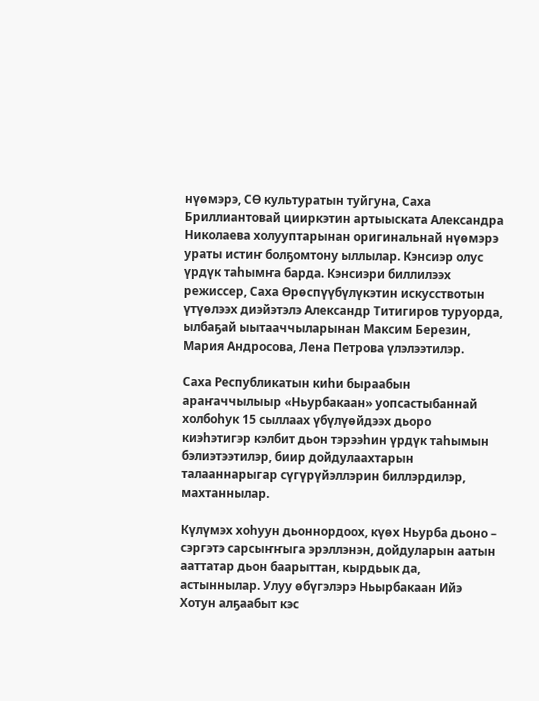нүөмэрэ, СӨ культуратын туйгуна, Саха Бриллиантовай цииркэтин артыыската Александра Николаева холууптарынан оригинальнай нүөмэрэ ураты истиҥ болҕомтону ыллылар. Кэнсиэр олус үрдүк таһымҥа барда. Кэнсиэри биллилээх режиссер, Саха Өрөспүүбүлүкэтин искусствотын үтүөлээх диэйэтэлэ Александр Титигиров туруорда, ылбаҕай ыытааччыларынан Максим Березин, Мария Андросова, Лена Петрова үлэлээтилэр.

Саха Республикатын киһи быраабын араҥаччылыыр «Ньурбакаан» уопсастыбаннай холбоһук 15 сыллаах үбүлүөйдээх дьоро киэһэтигэр кэлбит дьон тэрээһин үрдүк таһымын бэлиэтээтилэр, биир дойдулаахтарын талааннарыгар сүгүрүйэллэрин биллэрдилэр, махтаннылар.

Күлүмэх хоһуун дьоннордоох, күɵх Ньурба дьоно – сэргэтэ сарсыҥҥыга эрэллэнэн, дойдуларын аатын ааттатар дьон баарыттан, кырдьык да, астыннылар. Улуу ɵбүгэлэрэ Ньырбакаан Ийэ Хотун алҕаабыт кэс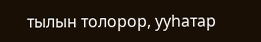тылын толорор, ууһатар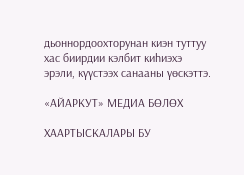дьоннордоохторунан киэн туттуу хас биирдии кэлбит киһиэхэ эрэли, күүстээх санааны үөскэттэ.

«АЙАРКУТ» МЕДИА БӨЛӨХ

ХААРТЫСКАЛАРЫ БУ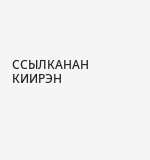ССЫЛКАНАН КИИРЭН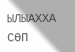ЫЛЫАХХА СӨП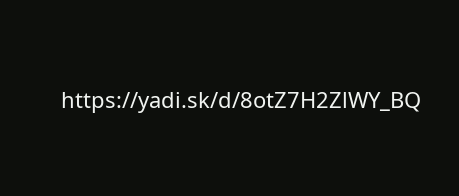https://yadi.sk/d/8otZ7H2ZlWY_BQ